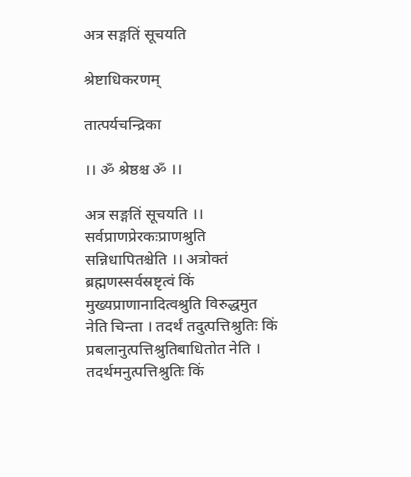अत्र सङ्गतिं सूचयति

श्रेष्टाधिकरणम्

तात्पर्यचन्द्रिका

।। ॐ श्रेष्ठश्च ॐ ।।

अत्र सङ्गतिं सूचयति ।। सर्वप्राणप्रेरकःप्राणश्रुति सन्निधापितश्चेति ।। अत्रोक्तं ब्रह्मणस्सर्वस्रष्टृत्वं किं मुख्यप्राणानादित्वश्रुति विरुद्धमुत नेति चिन्ता । तदर्थं तदुत्पत्तिश्रुतिः किं प्रबलानुत्पत्तिश्रुतिबाधितोत नेति । तदर्थमनुत्पत्तिश्रुतिः किं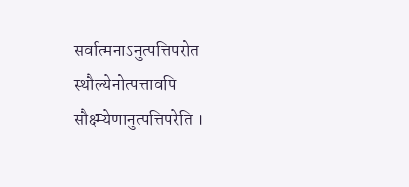सर्वात्मनाऽनुत्पत्तिपरोत स्थौल्येनोत्पत्तावपि सौक्ष्म्येणानुत्पत्तिपरेति ।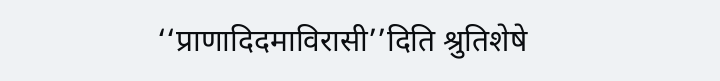‘‘प्राणादिदमाविरासी’’दिति श्रुतिशेषे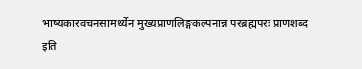भाष्यकारवचनसामर्थ्येन मुख्यप्राणलिङ्गकल्पनान्न परब्रह्मपरः प्राणशब्द इति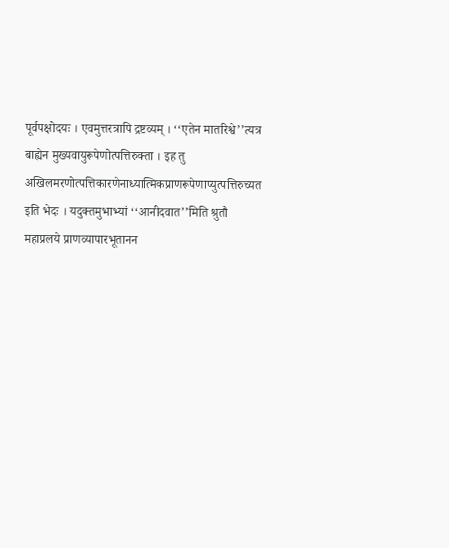पूर्वपक्षोदयः । एवमुत्तरत्रापि द्रष्टव्यम् । ‘‘एतेन मातरिश्वे’’त्यत्र बाह्येन मुख्यवायुरूपेणोत्पत्तिरुक्ता । इह तु अखिलमरणोत्पत्तिकारणेनाध्यात्मिकप्राणरूपेणाप्युत्पत्तिरुच्यत इति भेदः । यदुक्तमुभाभ्यां ‘‘आनीदवात’’मिति श्रुतौ महाप्रलये प्राणव्यापारभूतानन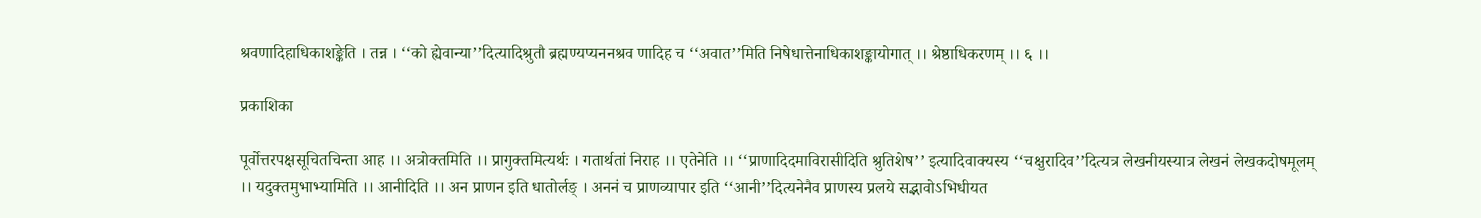श्रवणादिहाधिकाशङ्केति । तन्न । ‘‘को ह्येवान्या’’दित्यादिश्रुतौ ब्रह्मण्यप्यननश्रव णादिह च ‘‘अवात’’मिति निषेधात्तेनाधिकाशङ्कायोगात् ।। श्रेष्ठाधिकरणम् ।। ६ ।।

प्रकाशिका

पूर्वोत्तरपक्षसूचितचिन्ता आह ।। अत्रोक्तमिति ।। प्रागुक्तमित्यर्थः । गतार्थतां निराह ।। एतेनेति ।। ‘‘प्राणादिदमाविरासीदिति श्रुतिशेष’’ इत्यादिवाक्यस्य ‘‘चक्षुरादिव’’दित्यत्र लेखनीयस्यात्र लेखनं लेखकदोषमूलम् ।। यदुक्तमुभाभ्यामिति ।। आनीदिति ।। अन प्राणन इति धातोर्लङ् । अननं च प्राणव्यापार इति ‘‘आनी’’दित्यनेनैव प्राणस्य प्रलये सद्भावोऽभिधीयत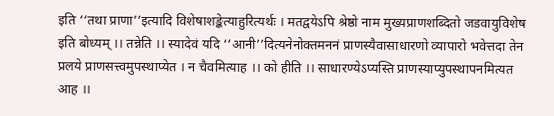इति ‘‘तथा प्राणा’’इत्यादि विशेषाशङ्केत्याहुरित्यर्थः । मतद्वयेऽपि श्रेष्ठो नाम मुख्यप्राणशब्दितो जडवायुविशेष इति बोध्यम् ।। तन्नेति ।। स्यादेवं यदि ‘‘आनी’’दित्यनेनोक्तमननं प्राणस्यैवासाधारणो व्यापारो भवेत्तदा तेन प्रलये प्राणसत्त्वमुपस्थाप्येत । न चैवमित्याह ।। को हीति ।। साधारण्येऽप्यस्ति प्राणस्याप्युपस्थापनमित्यत आह ।।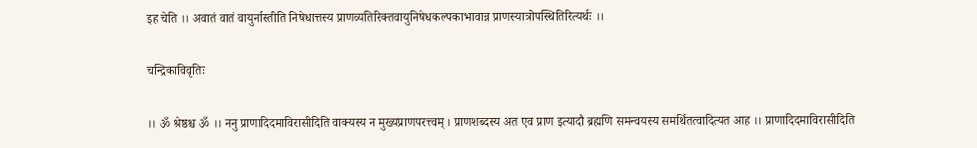इह चेति ।। अवातं वातं वायुर्नास्तीति निषेधात्तस्य प्राणव्यतिरिक्तवायुनिषेधकल्पकाभावान्न प्राणस्यात्रोपस्थितिरित्यर्थः ।।

चन्द्रिकाविवृतिः

।। ॐ श्रेष्ठश्च ॐ ।। ननु प्राणादिदमाविरासीदिति वाक्यस्य न मुख्यप्राणपरत्त्वम् । प्राणशब्दस्य अत एव प्राण इत्यादौ ब्रह्मणि समन्वयस्य समर्थितत्वादित्यत आह ।। प्राणादिदमाविरासीदिति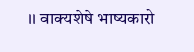।। वाक्यशेषे भाष्यकारो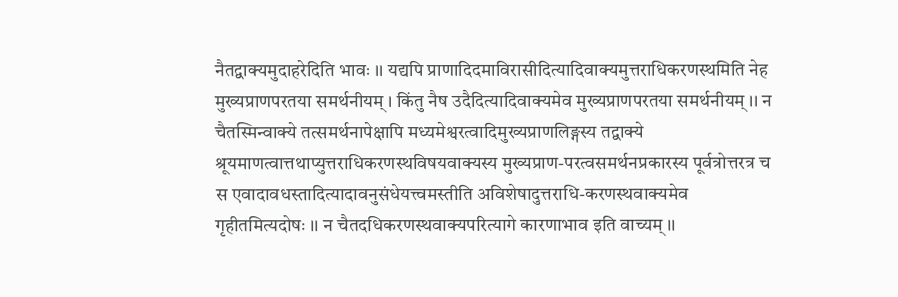नैतद्वाक्यमुदाहरेदिति भावः ।। यद्यपि प्राणादिदमाविरासीदित्यादिवाक्यमुत्तराधिकरणस्थमिति नेह मुख्यप्राणपरतया समर्थनीयम् । किंतु नैष उदैदित्यादिवाक्यमेव मुख्यप्राणपरतया समर्थनीयम् ।। न चैतस्मिन्वाक्ये तत्समर्थनापेक्षापि मध्यमेश्वरत्वादिमुख्यप्राणलिङ्गस्य तद्वाक्ये श्रूयमाणत्वात्तथाप्युत्तराधिकरणस्थविषयवाक्यस्य मुख्यप्राण-परत्वसमर्थनप्रकारस्य पूर्वत्रोत्तरत्र च स एवादावधस्तादित्यादावनुसंधेयत्त्वमस्तीति अविशेषादुत्तराधि-करणस्थवाक्यमेव गृहीतमित्यदोषः ।। न चैतदधिकरणस्थवाक्यपरित्यागे कारणाभाव इति वाच्यम् ।।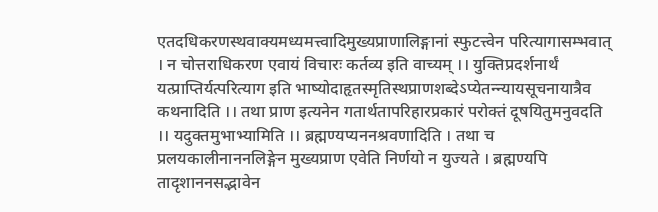एतदधिकरणस्थवाक्यमध्यमत्त्वादिमुख्यप्राणालिङ्गानां स्फुटत्त्वेन परित्यागासम्भवात् । न चोत्तराधिकरण एवायं विचारः कर्तव्य इति वाच्यम् ।। युक्तिप्रदर्शनार्थं यत्प्राप्तिर्यत्परित्याग इति भाष्योदाहृतस्मृतिस्थप्राणशब्देऽप्येतन्न्यायसूचनायात्रैव कथनादिति ।। तथा प्राण इत्यनेन गतार्थतापरिहारप्रकारं परोक्तं दूषयितुमनुवदति ।। यदुक्तमुभाभ्यामिति ।। ब्रह्मण्यप्यननश्रवणादिति । तथा च प्रलयकालीनाननलिङ्गेन मुख्यप्राण एवेति निर्णयो न युज्यते । ब्रह्मण्यपि तादृशाननसद्भावेन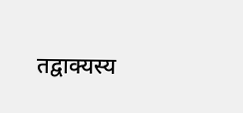तद्वाक्यस्य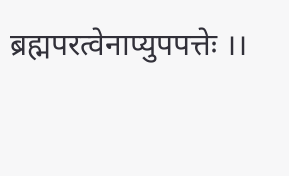ब्रह्मपरत्वेनाप्युपपत्तेः ।।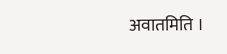अवातमिति ।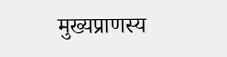मुख्यप्राणस्य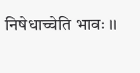निषेधाच्चेति भावः ।।